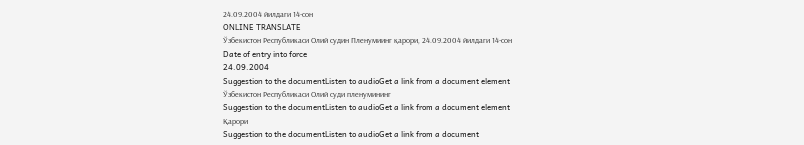24.09.2004 йилдаги 14-сон
ONLINE TRANSLATE
Ўзбекистон Республикаси Олий судин Пленумиинг қарори, 24.09.2004 йилдаги 14-сон
Date of entry into force
24.09.2004
Suggestion to the documentListen to audioGet a link from a document element
Ўзбекистон Республикаси Олий суди пленумининг
Suggestion to the documentListen to audioGet a link from a document element
Қарори
Suggestion to the documentListen to audioGet a link from a document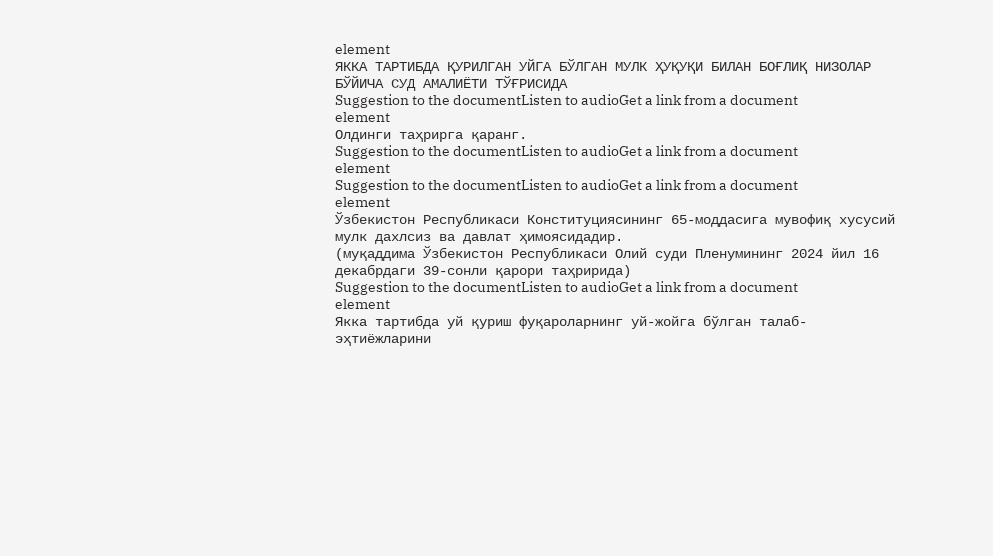element
ЯККА ТАРТИБДА ҚУРИЛГАН УЙГА БЎЛГАН МУЛК ҲУҚУҚИ БИЛАН БОҒЛИҚ НИЗОЛАР БЎЙИЧА СУД АМАЛИЁТИ ТЎҒРИСИДА
Suggestion to the documentListen to audioGet a link from a document element
Олдинги таҳрирга қаранг.
Suggestion to the documentListen to audioGet a link from a document element
Suggestion to the documentListen to audioGet a link from a document element
Ўзбекистон Республикаси Конституциясининг 65-моддасига мувофиқ хусусий мулк дахлсиз ва давлат ҳимоясидадир.
(муқаддима Ўзбекистон Республикаси Олий суди Пленумининг 2024 йил 16 декабрдаги 39-сонли қарори таҳририда)
Suggestion to the documentListen to audioGet a link from a document element
Якка тартибда уй қуриш фуқароларнинг уй-жойга бўлган талаб-эҳтиёжларини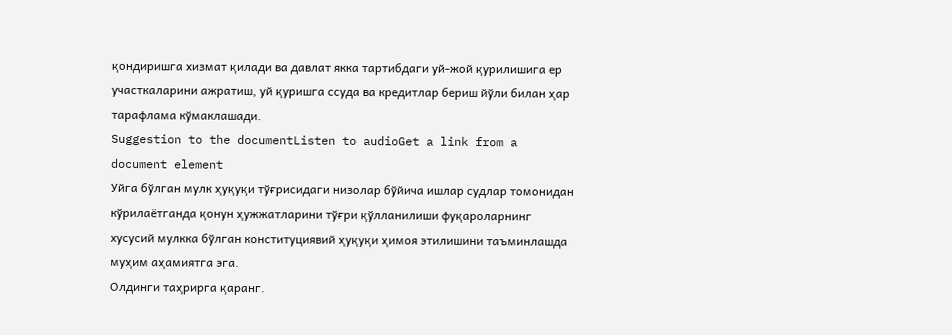қондиришга хизмат қилади ва давлат якка тартибдаги уй-жой қурилишига ер участкаларини ажратиш, уй қуришга ссуда ва кредитлар бериш йўли билан ҳар тарафлама кўмаклашади.
Suggestion to the documentListen to audioGet a link from a document element
Уйга бўлган мулк ҳуқуқи тўғрисидаги низолар бўйича ишлар судлар томонидан кўрилаётганда қонун ҳужжатларини тўғри қўлланилиши фуқароларнинг хусусий мулкка бўлган конституциявий ҳуқуқи ҳимоя этилишини таъминлашда муҳим аҳамиятга эга.
Олдинги таҳрирга қаранг.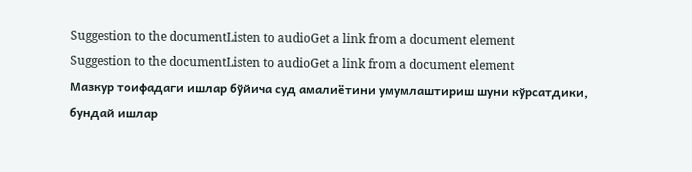Suggestion to the documentListen to audioGet a link from a document element
Suggestion to the documentListen to audioGet a link from a document element
Мазкур тоифадаги ишлар бўйича суд амалиётини умумлаштириш шуни кўрсатдики, бундай ишлар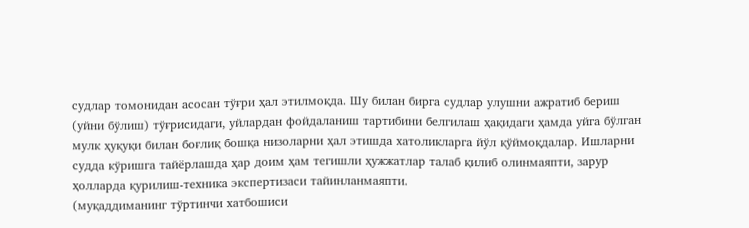судлар томонидан асосан тўғри ҳал этилмоқда. Шу билан бирга судлар улушни ажратиб бериш (уйни бўлиш) тўғрисидаги, уйлардан фойдаланиш тартибини белгилаш ҳақидаги ҳамда уйга бўлган мулк ҳуқуқи билан боғлиқ бошқа низоларни ҳал этишда хатоликларга йўл қўймоқдалар. Ишларни судда кўришга тайёрлашда ҳар доим ҳам тегишли ҳужжатлар талаб қилиб олинмаяпти, зарур ҳолларда қурилиш-техника экспертизаси тайинланмаяпти.
(муқаддиманинг тўртинчи хатбошиси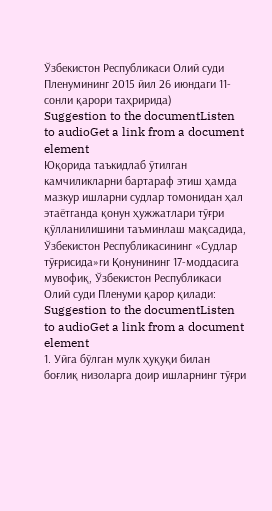Ўзбекистон Республикаси Олий суди Пленумининг 2015 йил 26 июндаги 11-сонли қарори таҳририда)
Suggestion to the documentListen to audioGet a link from a document element
Юқорида таъкидлаб ўтилган камчиликларни бартараф этиш ҳамда мазкур ишларни судлар томонидан ҳал этаётганда қонун ҳужжатлари тўғри қўлланилишини таъминлаш мақсадида, Ўзбекистон Республикасининг «Судлар тўғрисида»ги Қонунининг 17-моддасига мувофиқ, Ўзбекистон Республикаси Олий суди Пленуми қарор қилади:
Suggestion to the documentListen to audioGet a link from a document element
1. Уйга бўлган мулк ҳуқуқи билан боғлиқ низоларга доир ишларнинг тўғри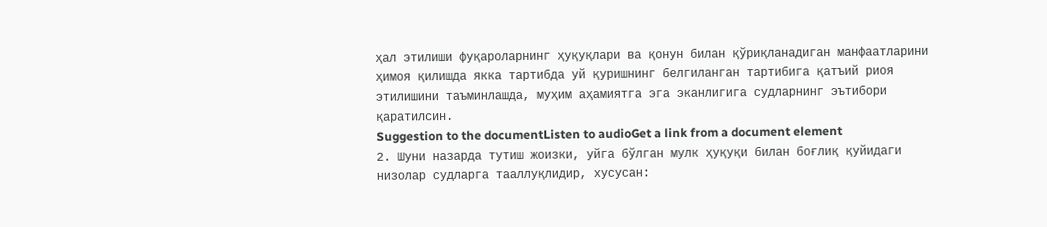ҳал этилиши фуқароларнинг ҳуқуқлари ва қонун билан қўриқланадиган манфаатларини ҳимоя қилишда якка тартибда уй қуришнинг белгиланган тартибига қатъий риоя этилишини таъминлашда, муҳим аҳамиятга эга эканлигига судларнинг эътибори қаратилсин.
Suggestion to the documentListen to audioGet a link from a document element
2. Шуни назарда тутиш жоизки, уйга бўлган мулк ҳуқуқи билан боғлиқ қуйидаги низолар судларга тааллуқлидир, хусусан: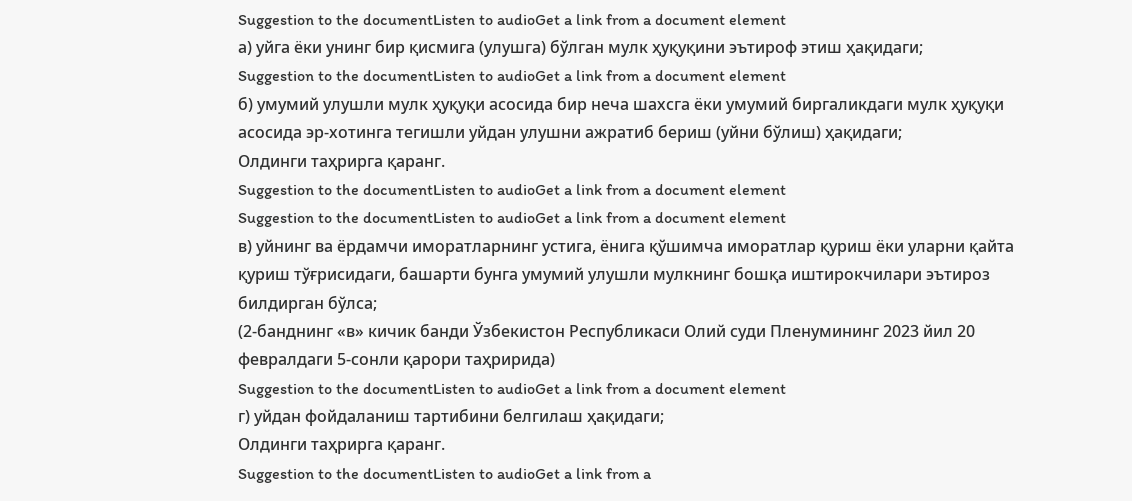Suggestion to the documentListen to audioGet a link from a document element
а) уйга ёки унинг бир қисмига (улушга) бўлган мулк ҳуқуқини эътироф этиш ҳақидаги;
Suggestion to the documentListen to audioGet a link from a document element
б) умумий улушли мулк ҳуқуқи асосида бир неча шахсга ёки умумий биргаликдаги мулк ҳуқуқи асосида эр-хотинга тегишли уйдан улушни ажратиб бериш (уйни бўлиш) ҳақидаги;
Олдинги таҳрирга қаранг.
Suggestion to the documentListen to audioGet a link from a document element
Suggestion to the documentListen to audioGet a link from a document element
в) уйнинг ва ёрдамчи иморатларнинг устига, ёнига қўшимча иморатлар қуриш ёки уларни қайта қуриш тўғрисидаги, башарти бунга умумий улушли мулкнинг бошқа иштирокчилари эътироз билдирган бўлса;
(2-банднинг «в» кичик банди Ўзбекистон Республикаси Олий суди Пленумининг 2023 йил 20 февралдаги 5-сонли қарори таҳририда)
Suggestion to the documentListen to audioGet a link from a document element
г) уйдан фойдаланиш тартибини белгилаш ҳақидаги;
Олдинги таҳрирга қаранг.
Suggestion to the documentListen to audioGet a link from a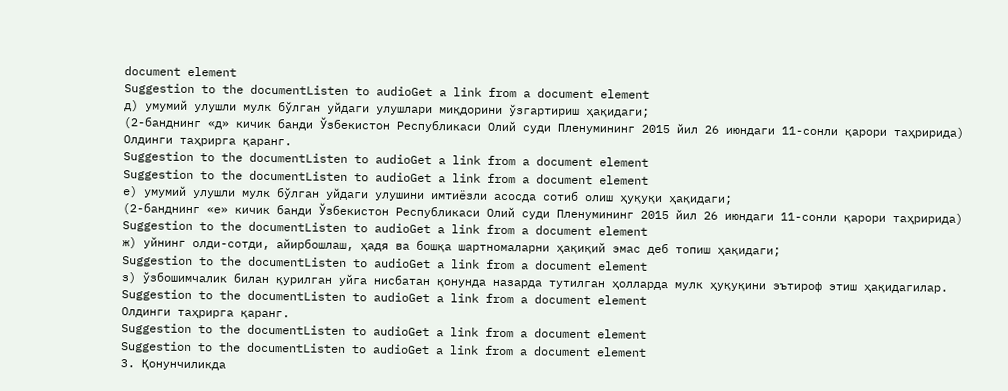document element
Suggestion to the documentListen to audioGet a link from a document element
д) умумий улушли мулк бўлган уйдаги улушлари миқдорини ўзгартириш ҳақидаги;
(2-банднинг «д» кичик банди Ўзбекистон Республикаси Олий суди Пленумининг 2015 йил 26 июндаги 11-сонли қарори таҳририда)
Олдинги таҳрирга қаранг.
Suggestion to the documentListen to audioGet a link from a document element
Suggestion to the documentListen to audioGet a link from a document element
е) умумий улушли мулк бўлган уйдаги улушини имтиёзли асосда сотиб олиш ҳуқуқи ҳақидаги;
(2-банднинг «е» кичик банди Ўзбекистон Республикаси Олий суди Пленумининг 2015 йил 26 июндаги 11-сонли қарори таҳририда)
Suggestion to the documentListen to audioGet a link from a document element
ж) уйнинг олди-сотди, айирбошлаш, ҳадя ва бошқа шартномаларни ҳақиқий эмас деб топиш ҳақидаги;
Suggestion to the documentListen to audioGet a link from a document element
з) ўзбошимчалик билан қурилган уйга нисбатан қонунда назарда тутилган ҳолларда мулк ҳуқуқини эътироф этиш ҳақидагилар.
Suggestion to the documentListen to audioGet a link from a document element
Олдинги таҳрирга қаранг.
Suggestion to the documentListen to audioGet a link from a document element
Suggestion to the documentListen to audioGet a link from a document element
3. Қонунчиликда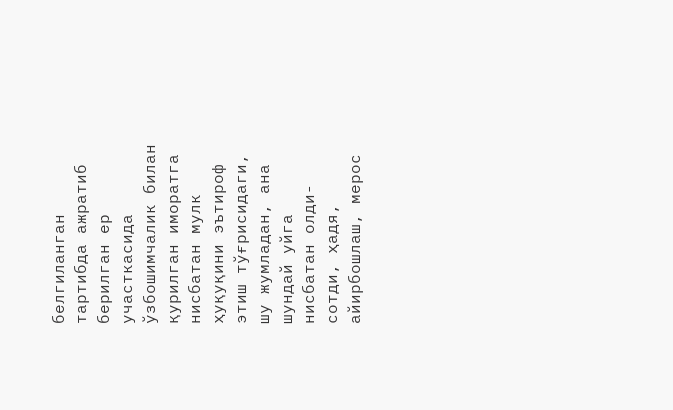белгиланган тартибда ажратиб берилган ер участкасида ўзбошимчалик билан қурилган иморатга нисбатан мулк ҳуқуқини эътироф этиш тўғрисидаги, шу жумладан, ана шундай уйга нисбатан олди-сотди, ҳадя, айирбошлаш, мерос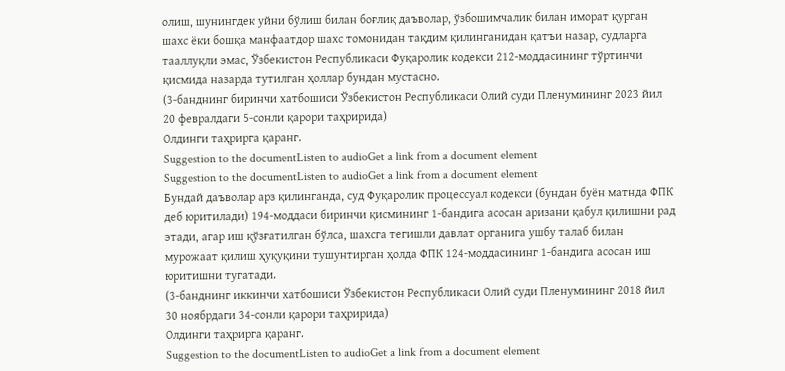олиш, шунингдек уйни бўлиш билан боғлиқ даъволар, ўзбошимчалик билан иморат қурган шахс ёки бошқа манфаатдор шахс томонидан тақдим қилинганидан қатъи назар, судларга тааллуқли эмас, Ўзбекистон Республикаси Фуқаролик кодекси 212-моддасининг тўртинчи қисмида назарда тутилган ҳоллар бундан мустасно.
(3-банднинг биринчи хатбошиси Ўзбекистон Республикаси Олий суди Пленумининг 2023 йил 20 февралдаги 5-сонли қарори таҳририда)
Олдинги таҳрирга қаранг.
Suggestion to the documentListen to audioGet a link from a document element
Suggestion to the documentListen to audioGet a link from a document element
Бундай даъволар арз қилинганда, суд Фуқаролик процессуал кодекси (бундан буён матнда ФПК деб юритилади) 194-моддаси биринчи қисмининг 1-бандига асосан аризани қабул қилишни рад этади, агар иш қўзғатилган бўлса, шахсга тегишли давлат органига ушбу талаб билан мурожаат қилиш ҳуқуқини тушунтирган ҳолда ФПК 124-моддасининг 1-бандига асосан иш юритишни тугатади.
(3-банднинг иккинчи хатбошиси Ўзбекистон Республикаси Олий суди Пленумининг 2018 йил 30 ноябрдаги 34-сонли қарори таҳририда)
Олдинги таҳрирга қаранг.
Suggestion to the documentListen to audioGet a link from a document element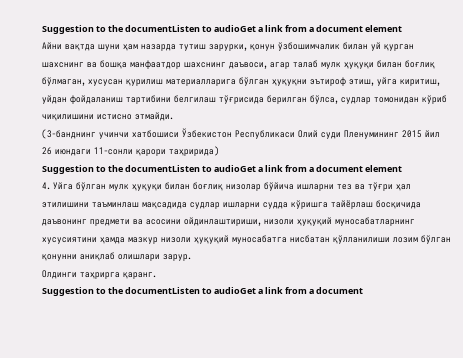Suggestion to the documentListen to audioGet a link from a document element
Айни вақтда шуни ҳам назарда тутиш зарурки, қонун ўзбошимчалик билан уй қурган шахснинг ва бошқа манфаатдор шахснинг даъвоси, агар талаб мулк ҳуқуқи билан боғлиқ бўлмаган, хусусан қурилиш материалларига бўлган ҳуқуқни эътироф этиш, уйга киритиш, уйдан фойдаланиш тартибини белгилаш тўғрисида берилган бўлса, судлар томонидан кўриб чиқилишини истисно этмайди.
(3-банднинг учинчи хатбошиси Ўзбекистон Республикаси Олий суди Пленумининг 2015 йил 26 июндаги 11-сонли қарори таҳририда)
Suggestion to the documentListen to audioGet a link from a document element
4. Уйга бўлган мулк ҳуқуқи билан боғлиқ низолар бўйича ишларни тез ва тўғри ҳал этилишини таъминлаш мақсадида судлар ишларни судда кўришга тайёрлаш босқичида даъвонинг предмети ва асосини ойдинлаштириши, низоли ҳуқуқий муносабатларнинг хусусиятини ҳамда мазкур низоли ҳуқуқий муносабатга нисбатан қўлланилиши лозим бўлган қонунни аниқлаб олишлари зарур.
Олдинги таҳрирга қаранг.
Suggestion to the documentListen to audioGet a link from a document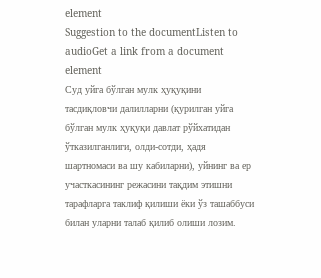element
Suggestion to the documentListen to audioGet a link from a document element
Суд уйга бўлган мулк ҳуқуқини тасдиқловчи далилларни (қурилган уйга бўлган мулк ҳуқуқи давлат рўйхатидан ўтказилганлиги, олди-сотди, ҳадя шартномаси ва шу кабиларни), уйнинг ва ер участкасининг режасини тақдим этишни тарафларга таклиф қилиши ёки ўз ташаббуси билан уларни талаб қилиб олиши лозим.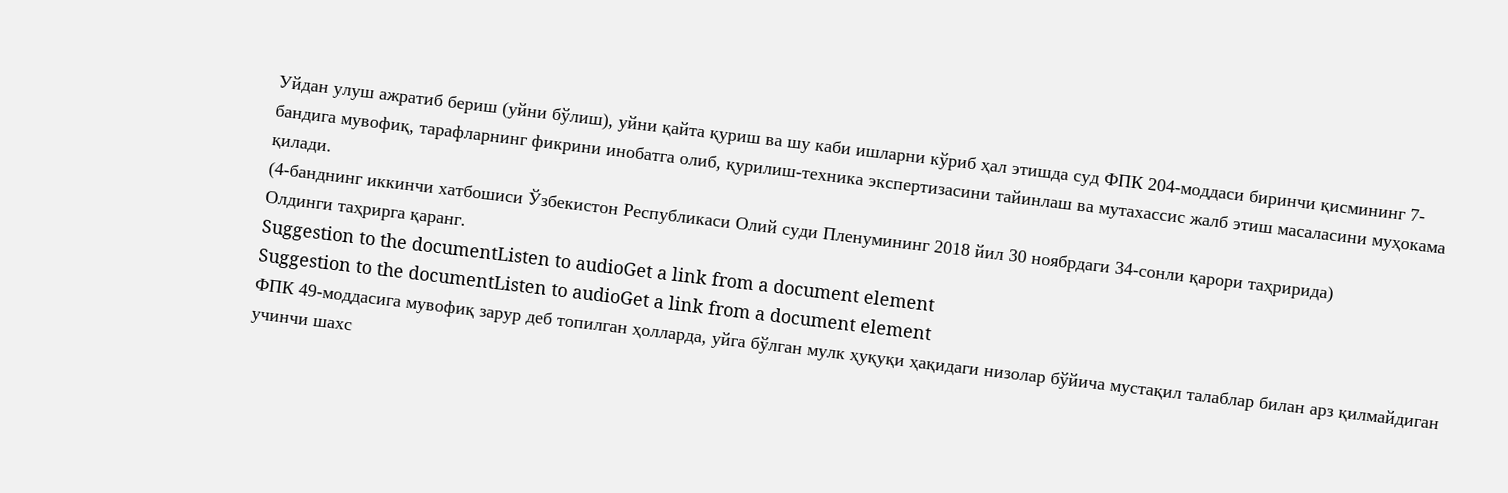Уйдан улуш ажратиб бериш (уйни бўлиш), уйни қайта қуриш ва шу каби ишларни кўриб ҳал этишда суд ФПК 204-моддаси биринчи қисмининг 7-бандига мувофиқ, тарафларнинг фикрини инобатга олиб, қурилиш-техника экспертизасини тайинлаш ва мутахассис жалб этиш масаласини муҳокама қилади.
(4-банднинг иккинчи хатбошиси Ўзбекистон Республикаси Олий суди Пленумининг 2018 йил 30 ноябрдаги 34-сонли қарори таҳририда)
Олдинги таҳрирга қаранг.
Suggestion to the documentListen to audioGet a link from a document element
Suggestion to the documentListen to audioGet a link from a document element
ФПК 49-моддасига мувофиқ зарур деб топилган ҳолларда, уйга бўлган мулк ҳуқуқи ҳақидаги низолар бўйича мустақил талаблар билан арз қилмайдиган учинчи шахс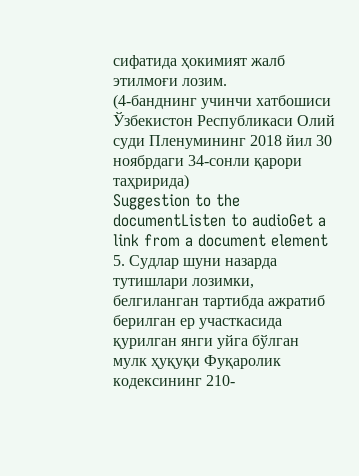сифатида ҳокимият жалб этилмоғи лозим.
(4-банднинг учинчи хатбошиси Ўзбекистон Республикаси Олий суди Пленумининг 2018 йил 30 ноябрдаги 34-сонли қарори таҳририда)
Suggestion to the documentListen to audioGet a link from a document element
5. Судлар шуни назарда тутишлари лозимки, белгиланган тартибда ажратиб берилган ер участкасида қурилган янги уйга бўлган мулк ҳуқуқи Фуқаролик кодексининг 210-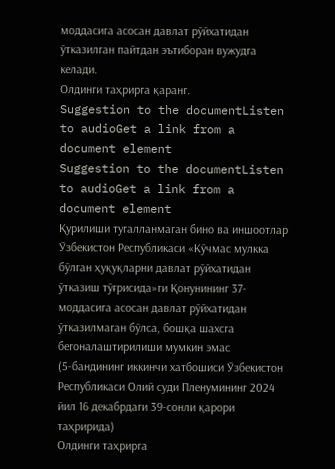моддасига асосан давлат рўйхатидан ўтказилган пайтдан эътиборан вужудга келади.
Олдинги таҳрирга қаранг.
Suggestion to the documentListen to audioGet a link from a document element
Suggestion to the documentListen to audioGet a link from a document element
Қурилиши тугалланмаган бино ва иншоотлар Ўзбекистон Республикаси «Кўчмас мулкка бўлган ҳуқуқларни давлат рўйхатидан ўтказиш тўғрисида»ги Қонунининг 37-моддасига асосан давлат рўйхатидан ўтказилмаган бўлса, бошқа шахсга бегоналаштирилиши мумкин эмас
(5-бандининг иккинчи хатбошиси Ўзбекистон Республикаси Олий суди Пленумининг 2024 йил 16 декабрдаги 39-сонли қарори таҳририда)
Олдинги таҳрирга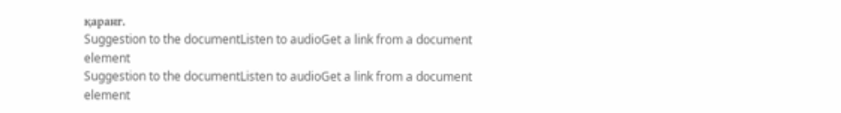қаранг.
Suggestion to the documentListen to audioGet a link from a document element
Suggestion to the documentListen to audioGet a link from a document element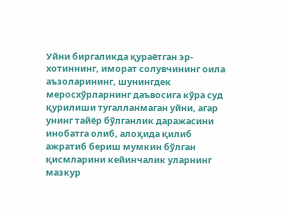Уйни биргаликда қураётган эр-хотиннинг, иморат солувчининг оила аъзоларининг, шунингдек меросхўрларнинг даъвосига кўра суд қурилиши тугалланмаган уйни, агар унинг тайёр бўлганлик даражасини инобатга олиб, алоҳида қилиб ажратиб бериш мумкин бўлган қисмларини кейинчалик уларнинг мазкур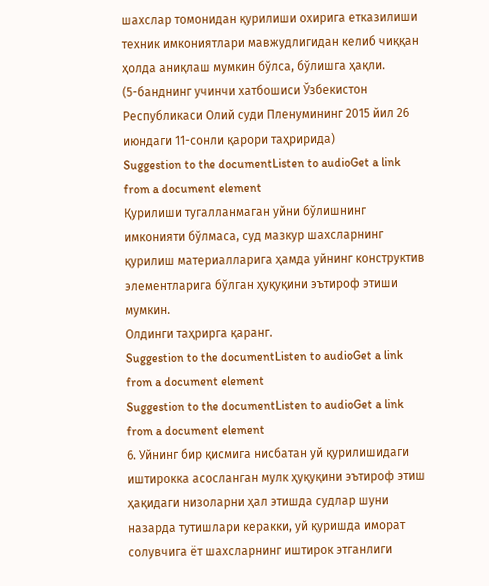шахслар томонидан қурилиши охирига етказилиши техник имкониятлари мавжудлигидан келиб чиққан ҳолда аниқлаш мумкин бўлса, бўлишга ҳақли.
(5-банднинг учинчи хатбошиси Ўзбекистон Республикаси Олий суди Пленумининг 2015 йил 26 июндаги 11-сонли қарори таҳририда)
Suggestion to the documentListen to audioGet a link from a document element
Қурилиши тугалланмаган уйни бўлишнинг имконияти бўлмаса, суд мазкур шахсларнинг қурилиш материалларига ҳамда уйнинг конструктив элементларига бўлган ҳуқуқини эътироф этиши мумкин.
Олдинги таҳрирга қаранг.
Suggestion to the documentListen to audioGet a link from a document element
Suggestion to the documentListen to audioGet a link from a document element
6. Уйнинг бир қисмига нисбатан уй қурилишидаги иштирокка асосланган мулк ҳуқуқини эътироф этиш ҳақидаги низоларни ҳал этишда судлар шуни назарда тутишлари керакки, уй қуришда иморат солувчига ёт шахсларнинг иштирок этганлиги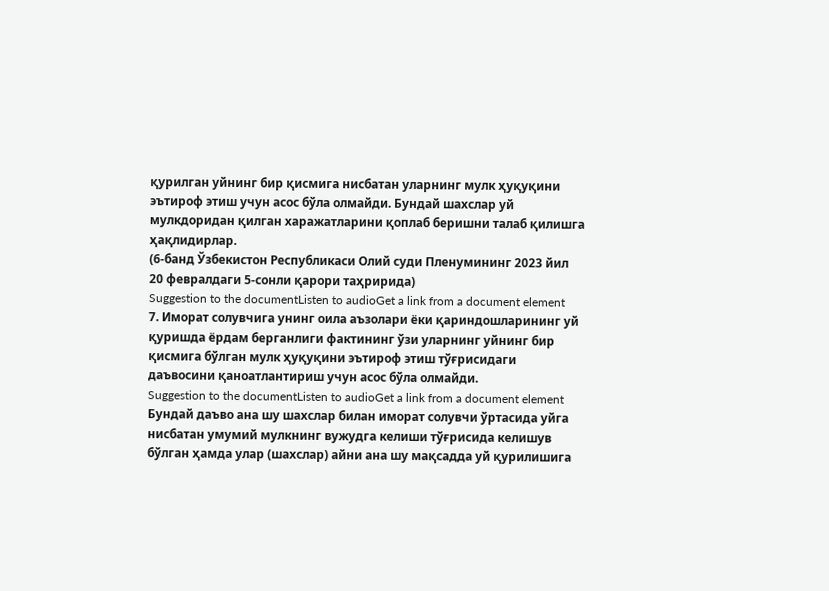қурилган уйнинг бир қисмига нисбатан уларнинг мулк ҳуқуқини эътироф этиш учун асос бўла олмайди. Бундай шахслар уй мулкдоридан қилган харажатларини қоплаб беришни талаб қилишга ҳақлидирлар.
(6-банд Ўзбекистон Республикаси Олий суди Пленумининг 2023 йил 20 февралдаги 5-сонли қарори таҳририда)
Suggestion to the documentListen to audioGet a link from a document element
7. Иморат солувчига унинг оила аъзолари ёки қариндошларининг уй қуришда ёрдам берганлиги фактининг ўзи уларнинг уйнинг бир қисмига бўлган мулк ҳуқуқини эътироф этиш тўғрисидаги даъвосини қаноатлантириш учун асос бўла олмайди.
Suggestion to the documentListen to audioGet a link from a document element
Бундай даъво ана шу шахслар билан иморат солувчи ўртасида уйга нисбатан умумий мулкнинг вужудга келиши тўғрисида келишув бўлган ҳамда улар (шахслар) айни ана шу мақсадда уй қурилишига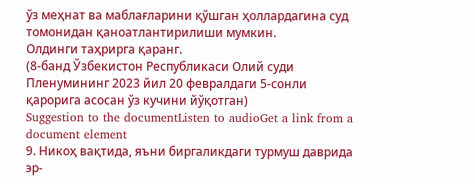ўз меҳнат ва маблағларини қўшган ҳоллардагина суд томонидан қаноатлантирилиши мумкин.
Олдинги таҳрирга қаранг.
(8-банд Ўзбекистон Республикаси Олий суди Пленумининг 2023 йил 20 февралдаги 5-сонли қарорига асосан ўз кучини йўқотган)
Suggestion to the documentListen to audioGet a link from a document element
9. Никоҳ вақтида, яъни биргаликдаги турмуш даврида эр-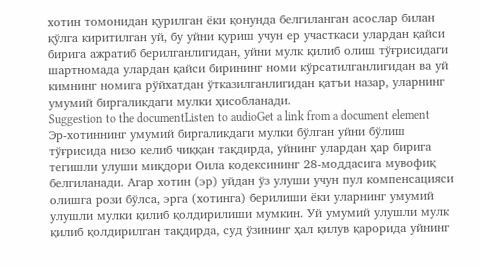хотин томонидан қурилган ёки қонунда белгиланган асослар билан қўлга киритилган уй, бу уйни қуриш учун ер участкаси улардан қайси бирига ажратиб берилганлигидан, уйни мулк қилиб олиш тўғрисидаги шартномада улардан қайси бирининг номи кўрсатилганлигидан ва уй кимнинг номига рўйхатдан ўтказилганлигидан қатъи назар, уларнинг умумий биргаликдаги мулки ҳисобланади.
Suggestion to the documentListen to audioGet a link from a document element
Эр-хотиннинг умумий биргаликдаги мулки бўлган уйни бўлиш тўғрисида низо келиб чиққан тақдирда, уйнинг улардан ҳар бирига тегишли улуши миқдори Оила кодексининг 28-моддасига мувофиқ белгиланади. Агар хотин (эр) уйдан ўз улуши учун пул компенсацияси олишга рози бўлса, эрга (хотинга) берилиши ёки уларнинг умумий улушли мулки қилиб қолдирилиши мумкин. Уй умумий улушли мулк қилиб қолдирилган тақдирда, суд ўзининг ҳал қилув қарорида уйнинг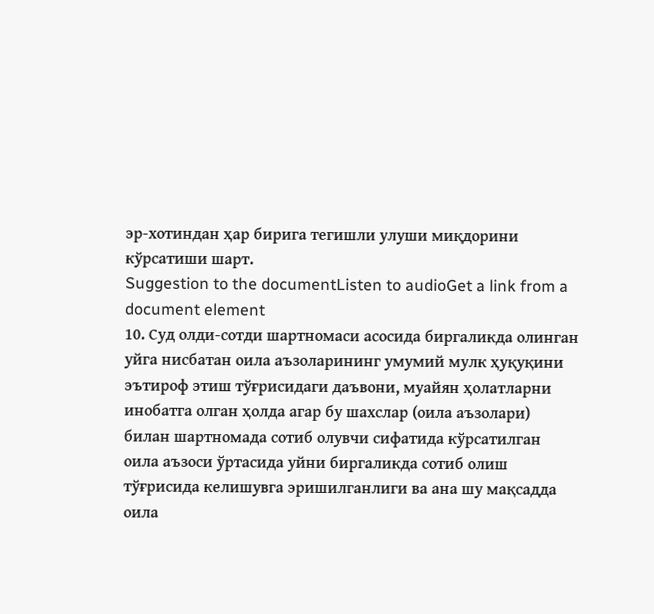эр-хотиндан ҳар бирига тегишли улуши миқдорини кўрсатиши шарт.
Suggestion to the documentListen to audioGet a link from a document element
10. Суд олди-сотди шартномаси асосида биргаликда олинган уйга нисбатан оила аъзоларининг умумий мулк ҳуқуқини эътироф этиш тўғрисидаги даъвони, муайян ҳолатларни инобатга олган ҳолда агар бу шахслар (оила аъзолари) билан шартномада сотиб олувчи сифатида кўрсатилган оила аъзоси ўртасида уйни биргаликда сотиб олиш тўғрисида келишувга эришилганлиги ва ана шу мақсадда оила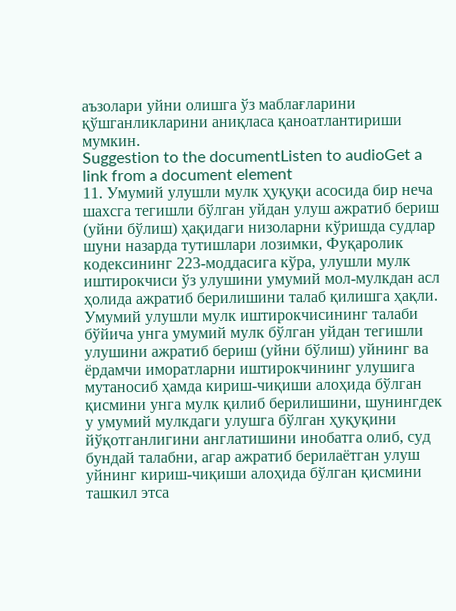аъзолари уйни олишга ўз маблағларини қўшганликларини аниқласа қаноатлантириши мумкин.
Suggestion to the documentListen to audioGet a link from a document element
11. Умумий улушли мулк ҳуқуқи асосида бир неча шахсга тегишли бўлган уйдан улуш ажратиб бериш (уйни бўлиш) ҳақидаги низоларни кўришда судлар шуни назарда тутишлари лозимки, Фуқаролик кодексининг 223-моддасига кўра, улушли мулк иштирокчиси ўз улушини умумий мол-мулкдан асл ҳолида ажратиб берилишини талаб қилишга ҳақли. Умумий улушли мулк иштирокчисининг талаби бўйича унга умумий мулк бўлган уйдан тегишли улушини ажратиб бериш (уйни бўлиш) уйнинг ва ёрдамчи иморатларни иштирокчининг улушига мутаносиб ҳамда кириш-чиқиши алоҳида бўлган қисмини унга мулк қилиб берилишини, шунингдек у умумий мулкдаги улушга бўлган ҳуқуқини йўқотганлигини англатишини инобатга олиб, суд бундай талабни, агар ажратиб берилаётган улуш уйнинг кириш-чиқиши алоҳида бўлган қисмини ташкил этса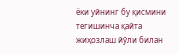ёки уйнинг бу қисмини тегишинча қайта жиҳозлаш йўли билан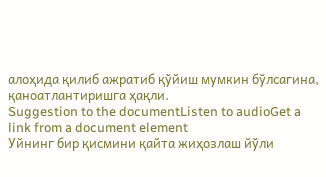алоҳида қилиб ажратиб қўйиш мумкин бўлсагина, қаноатлантиришга ҳақли.
Suggestion to the documentListen to audioGet a link from a document element
Уйнинг бир қисмини қайта жиҳозлаш йўли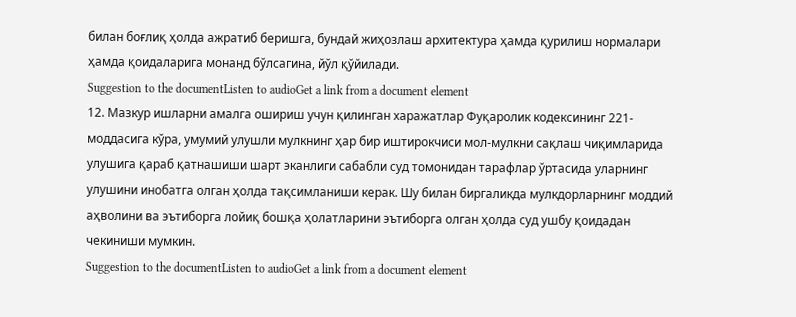билан боғлиқ ҳолда ажратиб беришга, бундай жиҳозлаш архитектура ҳамда қурилиш нормалари ҳамда қоидаларига монанд бўлсагина, йўл қўйилади.
Suggestion to the documentListen to audioGet a link from a document element
12. Мазкур ишларни амалга ошириш учун қилинган харажатлар Фуқаролик кодексининг 221-моддасига кўра, умумий улушли мулкнинг ҳар бир иштирокчиси мол-мулкни сақлаш чиқимларида улушига қараб қатнашиши шарт эканлиги сабабли суд томонидан тарафлар ўртасида уларнинг улушини инобатга олган ҳолда тақсимланиши керак. Шу билан биргаликда мулкдорларнинг моддий аҳволини ва эътиборга лойиқ бошқа ҳолатларини эътиборга олган ҳолда суд ушбу қоидадан чекиниши мумкин.
Suggestion to the documentListen to audioGet a link from a document element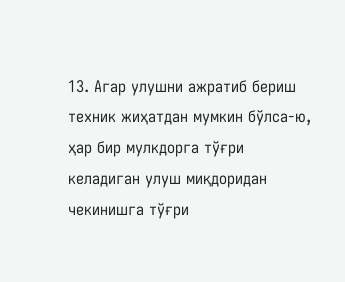13. Агар улушни ажратиб бериш техник жиҳатдан мумкин бўлса-ю, ҳар бир мулкдорга тўғри келадиган улуш миқдоридан чекинишга тўғри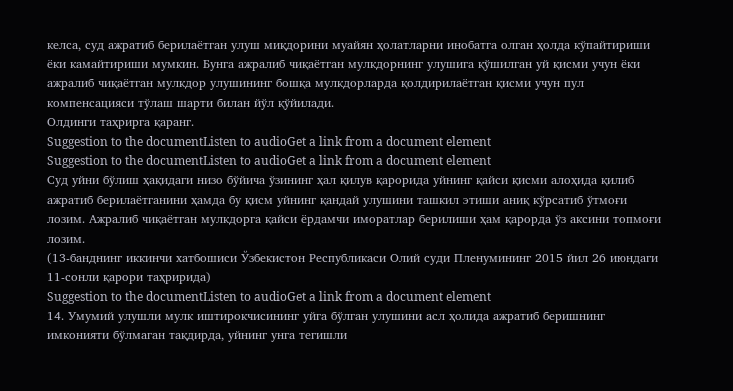келса, суд ажратиб берилаётган улуш миқдорини муайян ҳолатларни инобатга олган ҳолда кўпайтириши ёки камайтириши мумкин. Бунга ажралиб чиқаётган мулкдорнинг улушига қўшилган уй қисми учун ёки ажралиб чиқаётган мулкдор улушининг бошқа мулкдорларда қолдирилаётган қисми учун пул компенсацияси тўлаш шарти билан йўл қўйилади.
Олдинги таҳрирга қаранг.
Suggestion to the documentListen to audioGet a link from a document element
Suggestion to the documentListen to audioGet a link from a document element
Суд уйни бўлиш ҳақидаги низо бўйича ўзининг ҳал қилув қарорида уйнинг қайси қисми алоҳида қилиб ажратиб берилаётганини ҳамда бу қисм уйнинг қандай улушини ташкил этиши аниқ кўрсатиб ўтмоғи лозим. Ажралиб чиқаётган мулкдорга қайси ёрдамчи иморатлар берилиши ҳам қарорда ўз аксини топмоғи лозим.
(13-банднинг иккинчи хатбошиси Ўзбекистон Республикаси Олий суди Пленумининг 2015 йил 26 июндаги 11-сонли қарори таҳририда)
Suggestion to the documentListen to audioGet a link from a document element
14. Умумий улушли мулк иштирокчисининг уйга бўлган улушини асл ҳолида ажратиб беришнинг имконияти бўлмаган тақдирда, уйнинг унга тегишли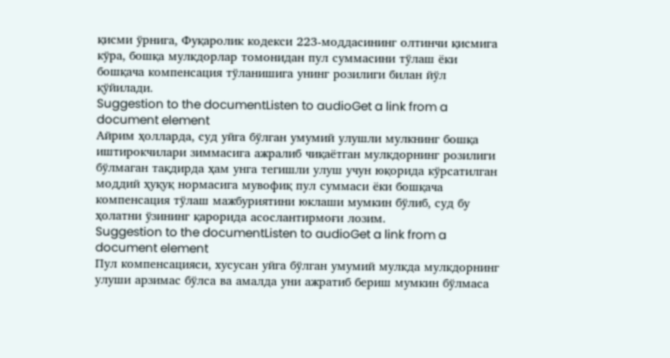қисми ўрнига, Фуқаролик кодекси 223-моддасининг олтинчи қисмига кўра, бошқа мулкдорлар томонидан пул суммасини тўлаш ёки бошқача компенсация тўланишига унинг розилиги билан йўл қўйилади.
Suggestion to the documentListen to audioGet a link from a document element
Айрим ҳолларда, суд уйга бўлган умумий улушли мулкнинг бошқа иштирокчилари зиммасига ажралиб чиқаётган мулкдорнинг розилиги бўлмаган тақдирда ҳам унга тегишли улуш учун юқорида кўрсатилган моддий ҳуқуқ нормасига мувофиқ пул суммаси ёки бошқача компенсация тўлаш мажбуриятини юклаши мумкин бўлиб, суд бу ҳолатни ўзининг қарорида асослантирмоғи лозим.
Suggestion to the documentListen to audioGet a link from a document element
Пул компенсацияси, хусусан уйга бўлган умумий мулкда мулкдорнинг улуши арзимас бўлса ва амалда уни ажратиб бериш мумкин бўлмаса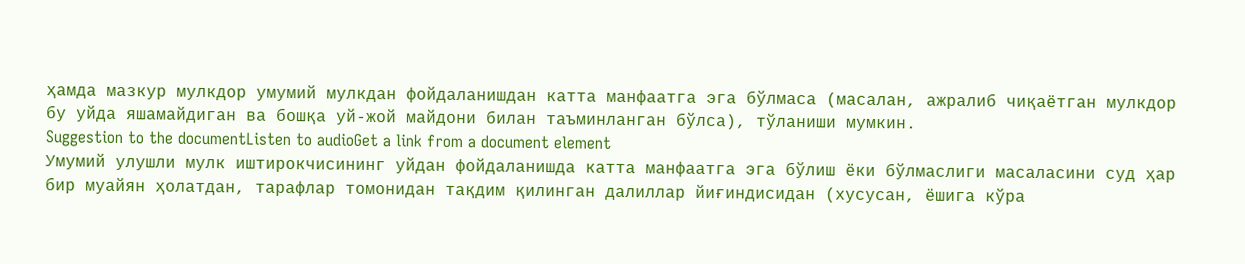ҳамда мазкур мулкдор умумий мулкдан фойдаланишдан катта манфаатга эга бўлмаса (масалан, ажралиб чиқаётган мулкдор бу уйда яшамайдиган ва бошқа уй-жой майдони билан таъминланган бўлса), тўланиши мумкин.
Suggestion to the documentListen to audioGet a link from a document element
Умумий улушли мулк иштирокчисининг уйдан фойдаланишда катта манфаатга эга бўлиш ёки бўлмаслиги масаласини суд ҳар бир муайян ҳолатдан, тарафлар томонидан тақдим қилинган далиллар йиғиндисидан (хусусан, ёшига кўра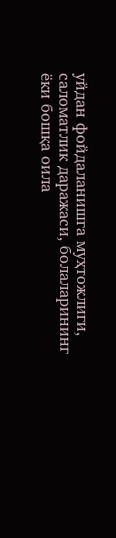уйдан фойдаланишга муҳтожлиги, саломатлик даражаси, болаларининг ёки бошқа оила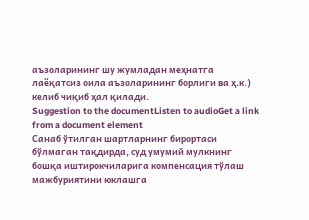аъзоларининг шу жумладан меҳнатга лаёқатсиз оила аъзоларининг борлиги ва ҳ.к.) келиб чиқиб ҳал қилади.
Suggestion to the documentListen to audioGet a link from a document element
Санаб ўтилган шартларнинг бирортаси бўлмаган тақдирда, суд умумий мулкнинг бошқа иштирокчиларига компенсация тўлаш мажбуриятини юклашга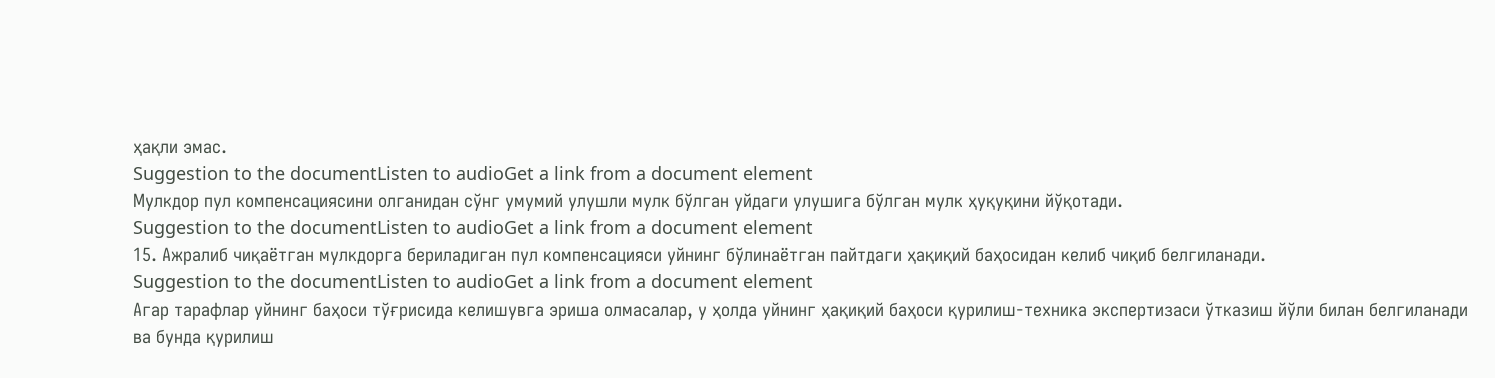ҳақли эмас.
Suggestion to the documentListen to audioGet a link from a document element
Мулкдор пул компенсациясини олганидан сўнг умумий улушли мулк бўлган уйдаги улушига бўлган мулк ҳуқуқини йўқотади.
Suggestion to the documentListen to audioGet a link from a document element
15. Ажралиб чиқаётган мулкдорга бериладиган пул компенсацияси уйнинг бўлинаётган пайтдаги ҳақиқий баҳосидан келиб чиқиб белгиланади.
Suggestion to the documentListen to audioGet a link from a document element
Агар тарафлар уйнинг баҳоси тўғрисида келишувга эриша олмасалар, у ҳолда уйнинг ҳақиқий баҳоси қурилиш-техника экспертизаси ўтказиш йўли билан белгиланади ва бунда қурилиш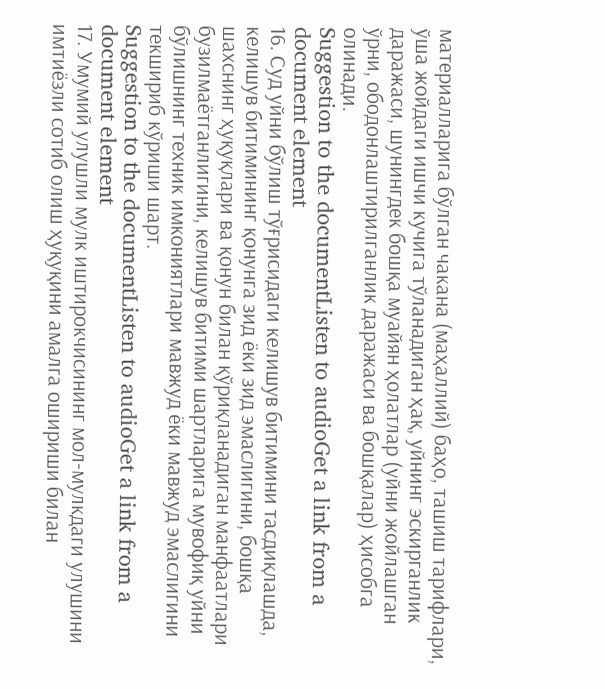материалларига бўлган чакана (маҳаллий) баҳо, ташиш тарифлари, ўша жойдаги ишчи кучига тўланадиган ҳақ, уйнинг эскирганлик даражаси, шунингдек бошқа муайян ҳолатлар (уйни жойлашган ўрни, ободонлаштирилганлик даражаси ва бошқалар) ҳисобга олинади.
Suggestion to the documentListen to audioGet a link from a document element
16. Суд уйни бўлиш тўғрисидаги келишув битимини тасдиқлашда, келишув битимининг қонунга зид ёки зид эмаслигини, бошқа шахснинг ҳуқуқлари ва қонун билан қўриқланадиган манфаатлари бузилмаётганлигини, келишув битими шартларига мувофиқ уйни бўлишнинг техник имкониятлари мавжуд ёки мавжуд эмаслигини текшириб кўриши шарт.
Suggestion to the documentListen to audioGet a link from a document element
17. Умумий улушли мулк иштирокчисининг мол-мулкдаги улушини имтиёзли сотиб олиш ҳуқуқини амалга ошириши билан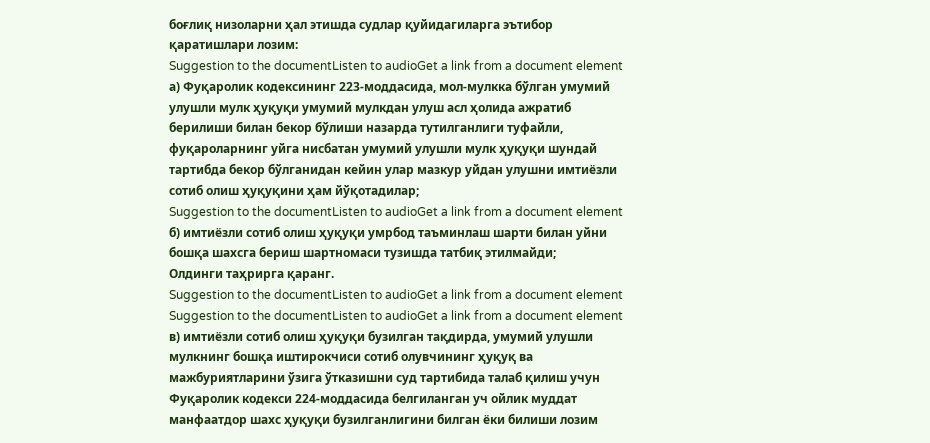боғлиқ низоларни ҳал этишда судлар қуйидагиларга эътибор қаратишлари лозим:
Suggestion to the documentListen to audioGet a link from a document element
а) Фуқаролик кодексининг 223-моддасида, мол-мулкка бўлган умумий улушли мулк ҳуқуқи умумий мулкдан улуш асл ҳолида ажратиб берилиши билан бекор бўлиши назарда тутилганлиги туфайли, фуқароларнинг уйга нисбатан умумий улушли мулк ҳуқуқи шундай тартибда бекор бўлганидан кейин улар мазкур уйдан улушни имтиёзли сотиб олиш ҳуқуқини ҳам йўқотадилар;
Suggestion to the documentListen to audioGet a link from a document element
б) имтиёзли сотиб олиш ҳуқуқи умрбод таъминлаш шарти билан уйни бошқа шахсга бериш шартномаси тузишда татбиқ этилмайди;
Олдинги таҳрирга қаранг.
Suggestion to the documentListen to audioGet a link from a document element
Suggestion to the documentListen to audioGet a link from a document element
в) имтиёзли сотиб олиш ҳуқуқи бузилган тақдирда, умумий улушли мулкнинг бошқа иштирокчиси сотиб олувчининг ҳуқуқ ва мажбуриятларини ўзига ўтказишни суд тартибида талаб қилиш учун Фуқаролик кодекси 224-моддасида белгиланган уч ойлик муддат манфаатдор шахс ҳуқуқи бузилганлигини билган ёки билиши лозим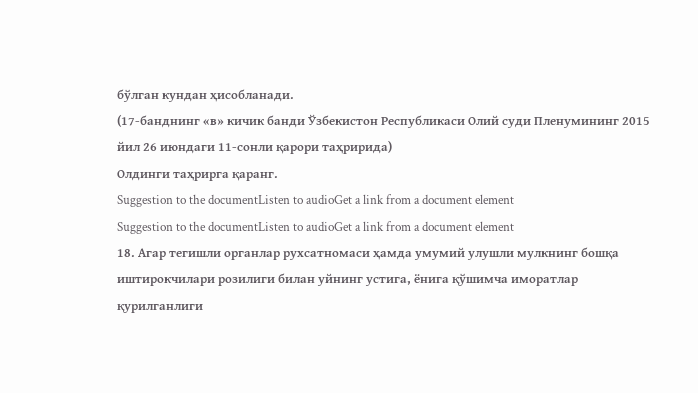бўлган кундан ҳисобланади.
(17-банднинг «в» кичик банди Ўзбекистон Республикаси Олий суди Пленумининг 2015 йил 26 июндаги 11-сонли қарори таҳририда)
Олдинги таҳрирга қаранг.
Suggestion to the documentListen to audioGet a link from a document element
Suggestion to the documentListen to audioGet a link from a document element
18. Агар тегишли органлар рухсатномаси ҳамда умумий улушли мулкнинг бошқа иштирокчилари розилиги билан уйнинг устига, ёнига қўшимча иморатлар қурилганлиги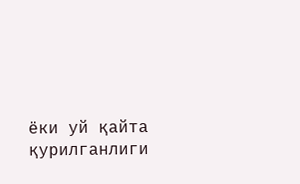ёки уй қайта қурилганлиги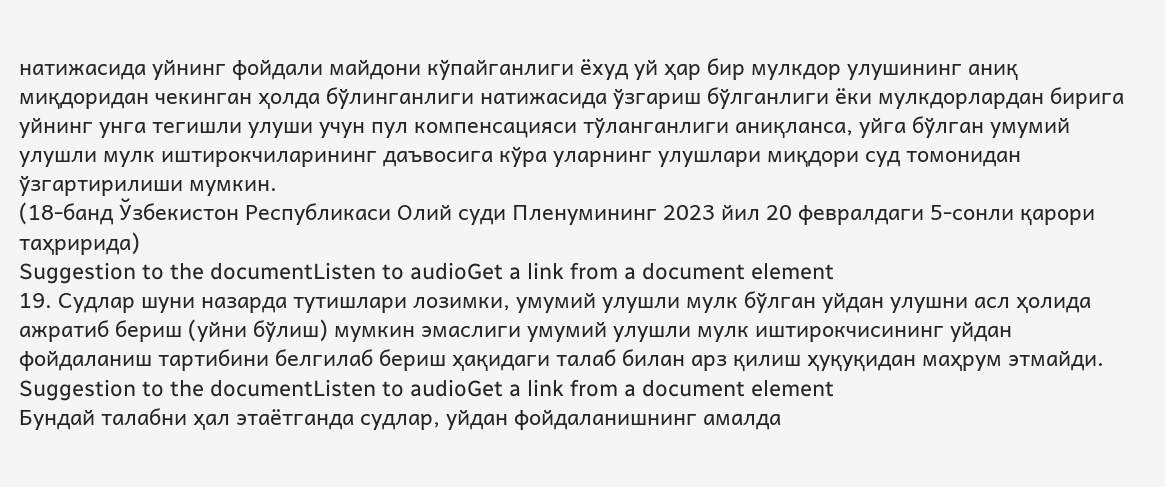натижасида уйнинг фойдали майдони кўпайганлиги ёхуд уй ҳар бир мулкдор улушининг аниқ миқдоридан чекинган ҳолда бўлинганлиги натижасида ўзгариш бўлганлиги ёки мулкдорлардан бирига уйнинг унга тегишли улуши учун пул компенсацияси тўланганлиги аниқланса, уйга бўлган умумий улушли мулк иштирокчиларининг даъвосига кўра уларнинг улушлари миқдори суд томонидан ўзгартирилиши мумкин.
(18-банд Ўзбекистон Республикаси Олий суди Пленумининг 2023 йил 20 февралдаги 5-сонли қарори таҳририда)
Suggestion to the documentListen to audioGet a link from a document element
19. Судлар шуни назарда тутишлари лозимки, умумий улушли мулк бўлган уйдан улушни асл ҳолида ажратиб бериш (уйни бўлиш) мумкин эмаслиги умумий улушли мулк иштирокчисининг уйдан фойдаланиш тартибини белгилаб бериш ҳақидаги талаб билан арз қилиш ҳуқуқидан маҳрум этмайди.
Suggestion to the documentListen to audioGet a link from a document element
Бундай талабни ҳал этаётганда судлар, уйдан фойдаланишнинг амалда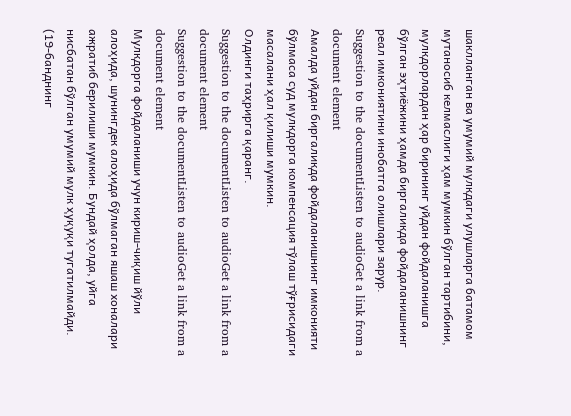шаклланган ва умумий мулкдаги улушларга батамом мутаносиб келмаслиги ҳам мумкин бўлган тартибини, мулкдорлардан ҳар бирининг уйдан фойдаланишга бўлган эҳтиёжини ҳамда биргаликда фойдаланишнинг реал имкониятини инобатга олишлари зарур.
Suggestion to the documentListen to audioGet a link from a document element
Амалда уйдан биргаликда фойдаланишнинг имконияти бўлмаса суд мулкдорга компенсация тўлаш тўғрисидаги масалани ҳал қилиши мумкин.
Олдинги таҳрирга қаранг.
Suggestion to the documentListen to audioGet a link from a document element
Suggestion to the documentListen to audioGet a link from a document element
Мулкдорга фойдаланиши учун кириш-чиқиш йўли алоҳида, шунингдек алоҳида бўлмаган яшаш хоналари ажратиб берилиши мумкин. Бундай ҳолда, уйга нисбатан бўлган умумий мулк ҳуқуқи тугатилмайди.
(19-банднинг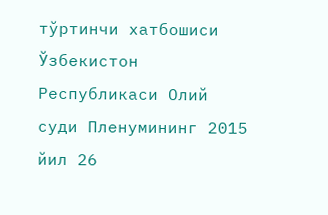тўртинчи хатбошиси Ўзбекистон Республикаси Олий суди Пленумининг 2015 йил 26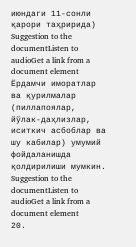июндаги 11-сонли қарори таҳририда)
Suggestion to the documentListen to audioGet a link from a document element
Ёрдамчи иморатлар ва қурилмалар (пиллапоялар, йўлак-даҳлизлар, иситкич асбоблар ва шу кабилар) умумий фойдаланишда қолдирилиши мумкин.
Suggestion to the documentListen to audioGet a link from a document element
20.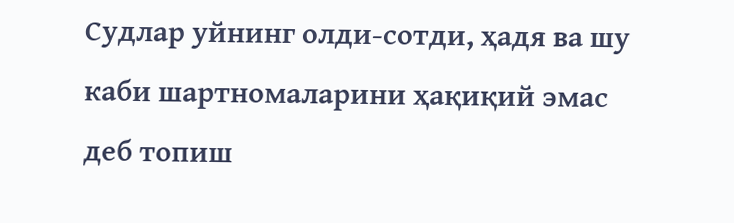Судлар уйнинг олди-сотди, ҳадя ва шу каби шартномаларини ҳақиқий эмас деб топиш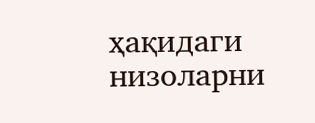ҳақидаги низоларни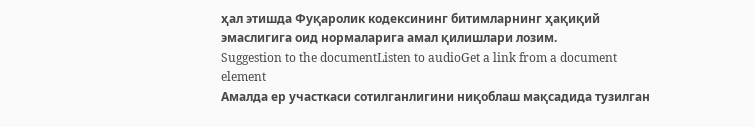ҳал этишда Фуқаролик кодексининг битимларнинг ҳақиқий эмаслигига оид нормаларига амал қилишлари лозим.
Suggestion to the documentListen to audioGet a link from a document element
Амалда ер участкаси сотилганлигини ниқоблаш мақсадида тузилган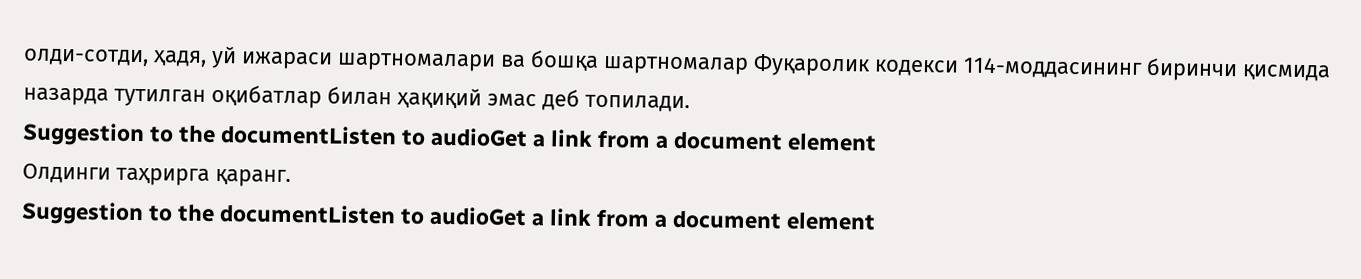олди-сотди, ҳадя, уй ижараси шартномалари ва бошқа шартномалар Фуқаролик кодекси 114-моддасининг биринчи қисмида назарда тутилган оқибатлар билан ҳақиқий эмас деб топилади.
Suggestion to the documentListen to audioGet a link from a document element
Олдинги таҳрирга қаранг.
Suggestion to the documentListen to audioGet a link from a document element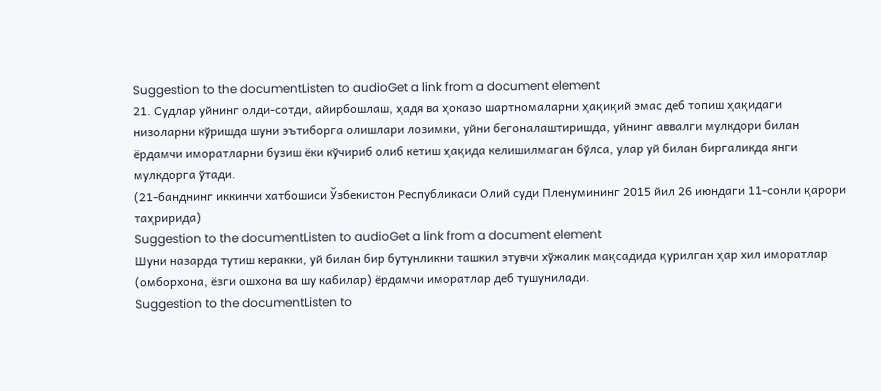Suggestion to the documentListen to audioGet a link from a document element
21. Судлар уйнинг олди-сотди, айирбошлаш, ҳадя ва ҳоказо шартномаларни ҳақиқий эмас деб топиш ҳақидаги низоларни кўришда шуни эътиборга олишлари лозимки, уйни бегоналаштиришда, уйнинг аввалги мулкдори билан ёрдамчи иморатларни бузиш ёки кўчириб олиб кетиш ҳақида келишилмаган бўлса, улар уй билан биргаликда янги мулкдорга ўтади.
(21-банднинг иккинчи хатбошиси Ўзбекистон Республикаси Олий суди Пленумининг 2015 йил 26 июндаги 11-сонли қарори таҳририда)
Suggestion to the documentListen to audioGet a link from a document element
Шуни назарда тутиш керакки, уй билан бир бутунликни ташкил этувчи хўжалик мақсадида қурилган ҳар хил иморатлар (омборхона, ёзги ошхона ва шу кабилар) ёрдамчи иморатлар деб тушунилади.
Suggestion to the documentListen to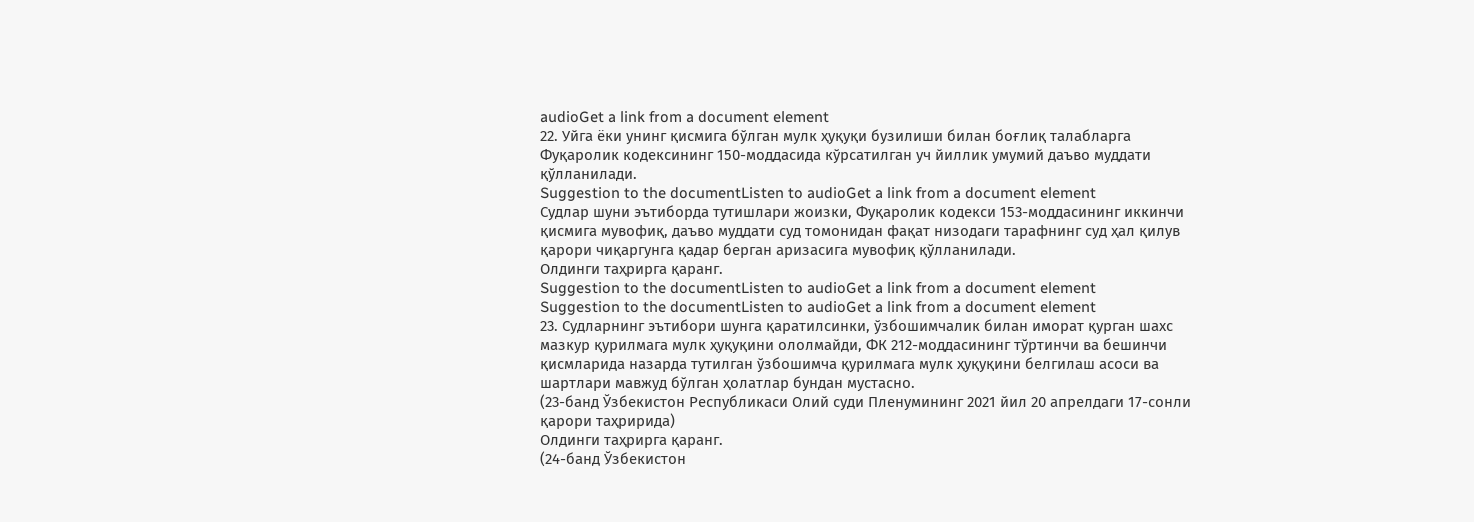audioGet a link from a document element
22. Уйга ёки унинг қисмига бўлган мулк ҳуқуқи бузилиши билан боғлиқ талабларга Фуқаролик кодексининг 150-моддасида кўрсатилган уч йиллик умумий даъво муддати қўлланилади.
Suggestion to the documentListen to audioGet a link from a document element
Судлар шуни эътиборда тутишлари жоизки, Фуқаролик кодекси 153-моддасининг иккинчи қисмига мувофиқ, даъво муддати суд томонидан фақат низодаги тарафнинг суд ҳал қилув қарори чиқаргунга қадар берган аризасига мувофиқ қўлланилади.
Олдинги таҳрирга қаранг.
Suggestion to the documentListen to audioGet a link from a document element
Suggestion to the documentListen to audioGet a link from a document element
23. Судларнинг эътибори шунга қаратилсинки, ўзбошимчалик билан иморат қурган шахс мазкур қурилмага мулк ҳуқуқини ололмайди, ФК 212-моддасининг тўртинчи ва бешинчи қисмларида назарда тутилган ўзбошимча қурилмага мулк ҳуқуқини белгилаш асоси ва шартлари мавжуд бўлган ҳолатлар бундан мустасно.
(23-банд Ўзбекистон Республикаси Олий суди Пленумининг 2021 йил 20 апрелдаги 17-сонли қарори таҳририда)
Олдинги таҳрирга қаранг.
(24-банд Ўзбекистон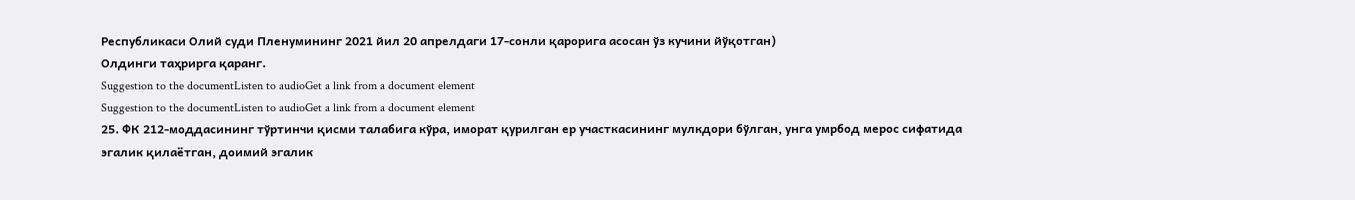Республикаси Олий суди Пленумининг 2021 йил 20 апрелдаги 17-сонли қарорига асосан ўз кучини йўқотган)
Олдинги таҳрирга қаранг.
Suggestion to the documentListen to audioGet a link from a document element
Suggestion to the documentListen to audioGet a link from a document element
25. ФК 212-моддасининг тўртинчи қисми талабига кўра, иморат қурилган ер участкасининг мулкдори бўлган, унга умрбод мерос сифатида эгалик қилаётган, доимий эгалик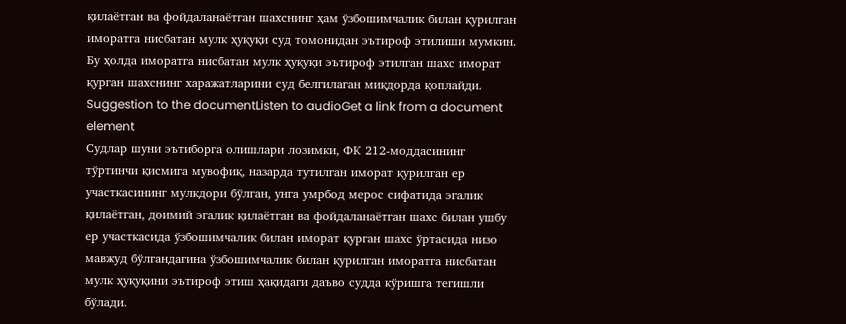қилаётган ва фойдаланаётган шахснинг ҳам ўзбошимчалик билан қурилган иморатга нисбатан мулк ҳуқуқи суд томонидан эътироф этилиши мумкин. Бу ҳолда иморатга нисбатан мулк ҳуқуқи эътироф этилган шахс иморат қурган шахснинг харажатларини суд белгилаган миқдорда қоплайди.
Suggestion to the documentListen to audioGet a link from a document element
Судлар шуни эътиборга олишлари лозимки, ФК 212-моддасининг тўртинчи қисмига мувофиқ, назарда тутилган иморат қурилган ер участкасининг мулкдори бўлган, унга умрбод мерос сифатида эгалик қилаётган, доимий эгалик қилаётган ва фойдаланаётган шахс билан ушбу ер участкасида ўзбошимчалик билан иморат қурган шахс ўртасида низо мавжуд бўлгандагина ўзбошимчалик билан қурилган иморатга нисбатан мулк ҳуқуқини эътироф этиш ҳақидаги даъво судда кўришга тегишли бўлади.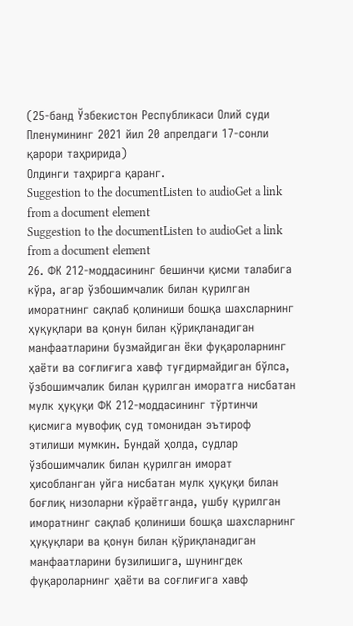(25-банд Ўзбекистон Республикаси Олий суди Пленумининг 2021 йил 20 апрелдаги 17-сонли қарори таҳририда)
Олдинги таҳрирга қаранг.
Suggestion to the documentListen to audioGet a link from a document element
Suggestion to the documentListen to audioGet a link from a document element
26. ФК 212-моддасининг бешинчи қисми талабига кўра, агар ўзбошимчалик билан қурилган иморатнинг сақлаб қолиниши бошқа шахсларнинг ҳуқуқлари ва қонун билан қўриқланадиган манфаатларини бузмайдиган ёки фуқароларнинг ҳаёти ва соғлиғига хавф туғдирмайдиган бўлса, ўзбошимчалик билан қурилган иморатга нисбатан мулк ҳуқуқи ФК 212-моддасининг тўртинчи қисмига мувофиқ суд томонидан эътироф этилиши мумкин. Бундай ҳолда, судлар ўзбошимчалик билан қурилган иморат ҳисобланган уйга нисбатан мулк ҳуқуқи билан боғлиқ низоларни кўраётганда, ушбу қурилган иморатнинг сақлаб қолиниши бошқа шахсларнинг ҳуқуқлари ва қонун билан қўриқланадиган манфаатларини бузилишига, шунингдек фуқароларнинг ҳаёти ва соғлиғига хавф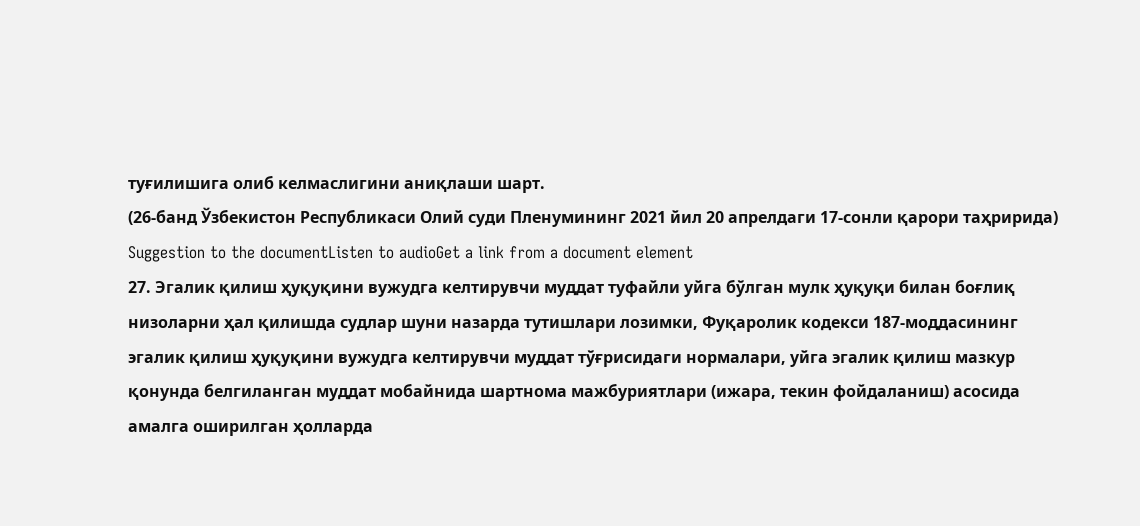туғилишига олиб келмаслигини аниқлаши шарт.
(26-банд Ўзбекистон Республикаси Олий суди Пленумининг 2021 йил 20 апрелдаги 17-сонли қарори таҳририда)
Suggestion to the documentListen to audioGet a link from a document element
27. Эгалик қилиш ҳуқуқини вужудга келтирувчи муддат туфайли уйга бўлган мулк ҳуқуқи билан боғлиқ низоларни ҳал қилишда судлар шуни назарда тутишлари лозимки, Фуқаролик кодекси 187-моддасининг эгалик қилиш ҳуқуқини вужудга келтирувчи муддат тўғрисидаги нормалари, уйга эгалик қилиш мазкур қонунда белгиланган муддат мобайнида шартнома мажбуриятлари (ижара, текин фойдаланиш) асосида амалга оширилган ҳолларда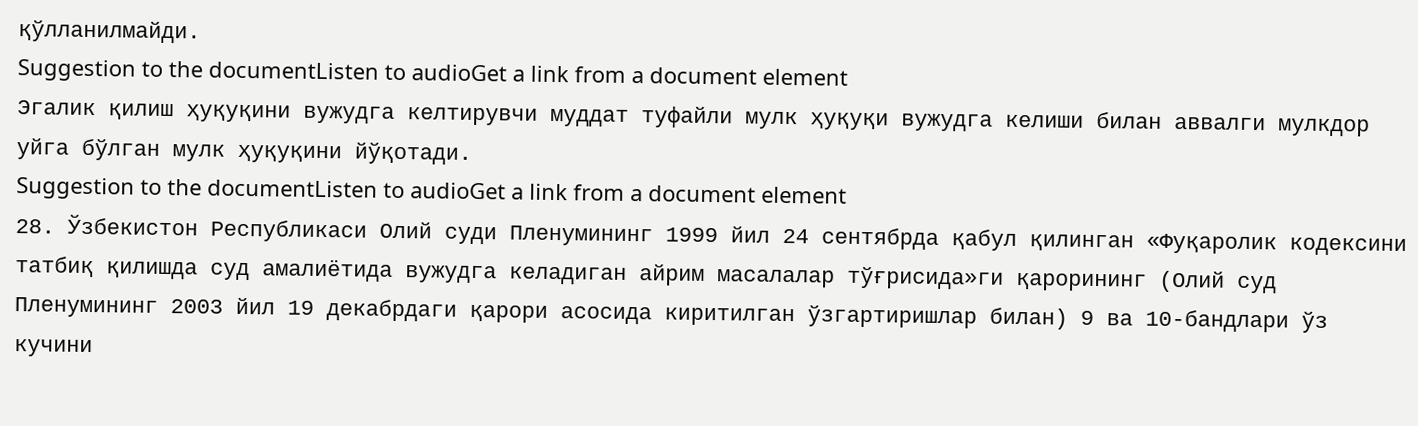қўлланилмайди.
Suggestion to the documentListen to audioGet a link from a document element
Эгалик қилиш ҳуқуқини вужудга келтирувчи муддат туфайли мулк ҳуқуқи вужудга келиши билан аввалги мулкдор уйга бўлган мулк ҳуқуқини йўқотади.
Suggestion to the documentListen to audioGet a link from a document element
28. Ўзбекистон Республикаси Олий суди Пленумининг 1999 йил 24 сентябрда қабул қилинган «Фуқаролик кодексини татбиқ қилишда суд амалиётида вужудга келадиган айрим масалалар тўғрисида»ги қарорининг (Олий суд Пленумининг 2003 йил 19 декабрдаги қарори асосида киритилган ўзгартиришлар билан) 9 ва 10-бандлари ўз кучини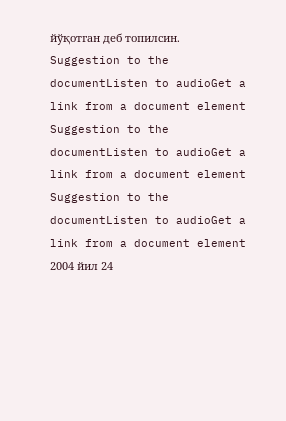йўқотган деб топилсин.
Suggestion to the documentListen to audioGet a link from a document element
Suggestion to the documentListen to audioGet a link from a document element
Suggestion to the documentListen to audioGet a link from a document element
2004 йил 24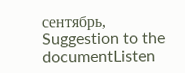сентябрь,
Suggestion to the documentListen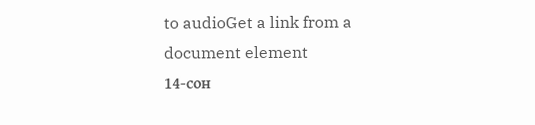to audioGet a link from a document element
14-сон